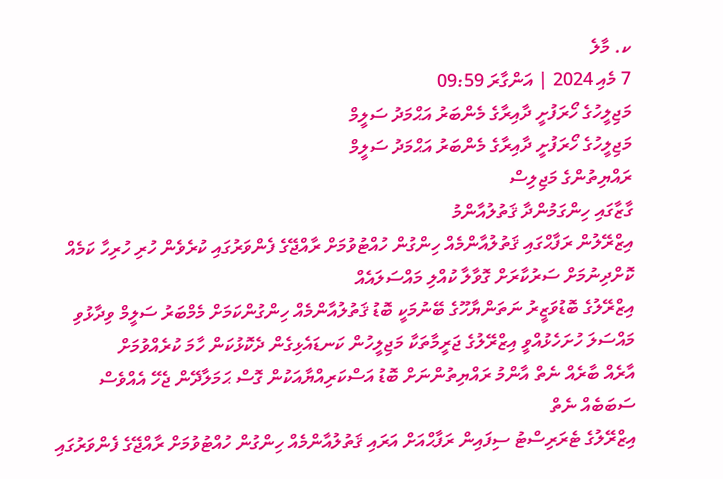ކ. މާލެ
7 މެއި 2024 | އަންގާރަ 09:59
މަޖިލީހުގެ ހޯރަފުށީ ދާއިރާގެ މެންބަރު އަޙްމަދު ސަލީމް
މަޖިލީހުގެ ހޯރަފުށީ ދާއިރާގެ މެންބަރު އަޙްމަދު ސަލީމް
ރައްޔިތުންގެ މަޖިލިސް
ގާޒާގައި ހިންގަމުންދާ ޤަތުލުއާންމު
އިޒްރޭލުން ރަފާޙްގައި ޤަތުލުއާންމެއް ހިންގުން ހުއްޓުވުމަށް ރާއްޖޭގެ ފެންވަރުގައި ކުރެވެން ހުރި ހުރިހާ ކަމެއް ކޮށްދިނުމަށް ސަރުކާރަށް ގޮވާލާ ކުއްލި މައްސަލައެއް
އިޒްރޭލުގެ ބޮޑުވަޒީރު ނަތަންޔާހޫގެ ބޭނުމަކީ ބޮޑު ޤަތުލުއާންމެއް ހިންގުންކަމަށް މެމްބަރު ސަލީމް ވިދާޅުވި
މައްސަލަ ހުށަހެޅުއްވީ އިޒްރޭލުގެ ޖަރީމާތަކާ މަޖިލީހުން ކަނޑައެޅިގެން ދެކޮޅުކަން ހާމަ ކުރެއްވުމަށް
އާރެއް ބާރެއް ނެތް އާންމު ރައްޔިތުންނަށް ބޮޑު އަސްކަރިއްޔާއަކުން ގޮސް ޙަމަލާދޭން ޖެހޭ އެއްވެސް ސަބަބެއް ނެތް
އިޒްރޭލުގެ ޓެރަރިސްޓު ސިފައިން ރަފާޙްއަށް އަރައި ޤަތުލުއާންމެއް ހިންގުން ހުއްޓުވުމަށް ރާއްޖޭގެ ފެންވަރުގައި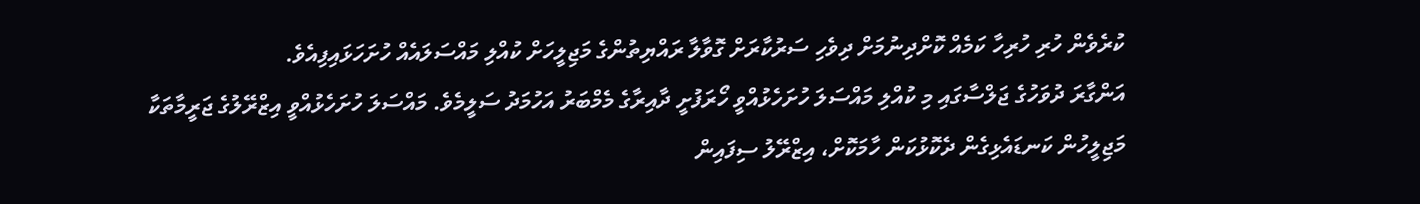ކުރެވެން ހުރި ހުރިހާ ކަމެއް ކޮށްދިނުމަށް ދިވެހި ސަރުކާރަށް ގޮވާލާ ރައްޔިތުންގެ މަޖިލީހަށް ކުއްލި މައްސަލައެއް ހުށަހަޅައިފިއެވެ.
އަންގާރަ ދުވަހުގެ ޖަލްސާގައި މި ކުއްލި މައްސަލަ ހުށަހެޅުއްވީ ހޯރަފުށީ ދާއިރާގެ މެމްބަރު އަހުމަދު ސަލީމެވެ. މައްސަލަ ހުށަހެޅުއްވީ އިޒްރޭލުގެ ޖަރީމާތަކާ މަޖިލީހުން ކަނޑައެޅިގެން ދެކޮޅުކަން ހާމަކޮށް، އިޒްރޭލު ސިފައިން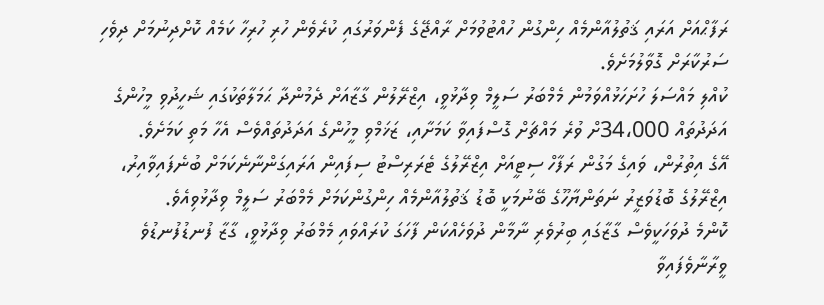ރަފާޙްއަށް އަރައި ޤަތުލުއާންމެއް ހިންގުން ހުއްޓުވުމަށް ރާއްޖޭގެ ފެންވަރުގައި ކުރެވެން ހުރި ހުރިހާ ކަމެއް ކޮށްދިނުމަށް ދިވެހި ސަރުކާރަށް ގޮވާލުމަށެވެ.
ކުއްލި މައްސަލަ ހުށަހަޅުއްވަމުން މެމްބަރު ސަލީމް ވިދާޅުވީ، އިޒްރޭލުން ގާޒާއަށް ދެމުންދާ ޙަމަލާތަކުގައި ޝަހީދުވި މީހުންގެ އަދަދުތައް 34،000ށް ވުރެ މައްޗަށް ގޮސްފައިވާ ކަމަށާއި، ޒަޚަމްވި މީހުންގެ އަދަދުތައްވެސް އެހާ މަތި ކަމަށެވެ.
އޭގެ އިތުރުން، ވައިގެ މަގުން ރަފާހް ސިޓީއަށް އިޒްރޭލުގެ ޓެރަރިސްޓު ސިފައިން އަރައިގަންނާނެކަމަށް ބުނެފައިވާއިރު، އިޒްރޭލުގެ ބޮޑުވަޒީރު ނަތަންޔާހޫގެ ބޭނުމަކީ ބޮޑު ޤަތުލުއާންމެއް ހިންގުންކަމަށް މެމްބަރު ސަލީމް ވިދާޅުވިއެވެ.
ކޮންމެ ދުވަހަކީވެސް ގާޒާގައި ބިރުވެރި ނާމާން ދުވަހެއްކަން ފާހަގަ ކުރައްވައި މެމްބަރު ވިދާޅުވީ، ގާޒާ ފުނޑުފުނޑުވެ ވީރާނާވެފައިވާ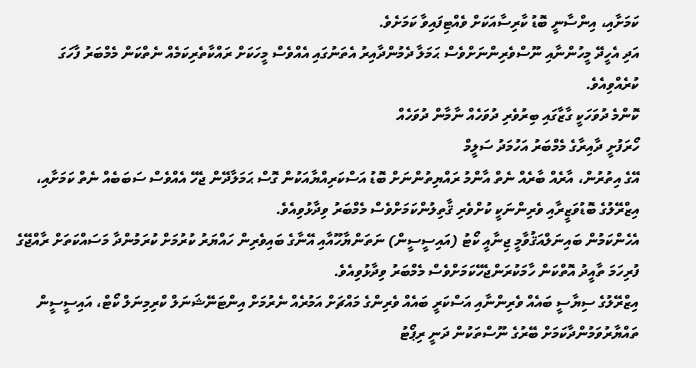ކަމަށާއި، އިންސާނީ ބޮޑު ކާރިސާއަކަށް ވެއްޓިފައިވާ ކަމަށެވެ.
އަދި އެހީދޭ މީހުންނާއި ނޫސްވެރިންނަށްވެސް ޙަމަލާ ދެމުންދާއިރު އެތަނުގައި އެއްވެސް މީހަކަށް ރައްކާތެރިކަމެއް ނެތްކަން މެމްބަރު ފާހަގަ ކުރެއްވިއެވެ.
ކޮންމެ ދުވަހަކީ ގާޒާގައި ބިރުވެރި ދުވަހެއް ނާމާން ދުވަހެއް
ހޯރަފުށީ ދާއިރާގެ މެމްބަރު އަހުމަދު ސަލީމް
އޭގެ އިތުރުން، އާރެއް ބާރެއް ނެތް އާންމު ރައްޔިތުންނަށް ބޮޑު އަސްކަރިއްޔާއަކުން ގޮސް ޙަމަލާދޭން ޖެހޭ އެއްވެސް ސަބަބެއް ނެތް ކަމަށާއި، އިޒްރޭލުގެ ބޮޑުވަޒީރާއި ވެރިންނަކީ ކުށްވެރި ޤާތިލުންކަމަށްވެސް މެމްބަރު ވިދާޅުވިއެވެ.
އެހެންކަމުން ބައިނަލްއަޤުވާމީ ޖިނާއީ ކޯޓު (އައިސީސީން) ނަތަންޔާހޫއާއި އޭނާގެ ބައިވެރިން ހައްޔަރު ކުރުމަށް ކުރަމުންދާ މަސައްކަތަށް ރާއްޖޭގެ ފުރިހަމަ ތާއީދު އޮތްކަން ހާމަކުރަންޖެހޭކަމަށްވެސް މެމްބަރު ވިދާޅުވިއެވެ.
އިޒްރޭލުގެ ސިޔާސީ ބައެއް ވެރިންނާއި އަސްކަރީ ބައެއް ވެރިންގެ މައްޗަށް އަމުރެއް ނެރުމަށް އިންޓަނޭޝަނަލް ކްރިމިނަލް ކޯޓް، އައިސީސީން ތައްޔާރުވަމުންދާކަމަށް ބޭރުގެ ނޫސްތަކުން ދަނީ ރިޕޯޓު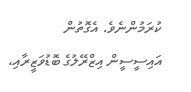ކުރަމުންނެވެ. އެގޮތުން އައިސީސީން އިޒްރޭލުގެ ބޮޑުވަޒީރާއި،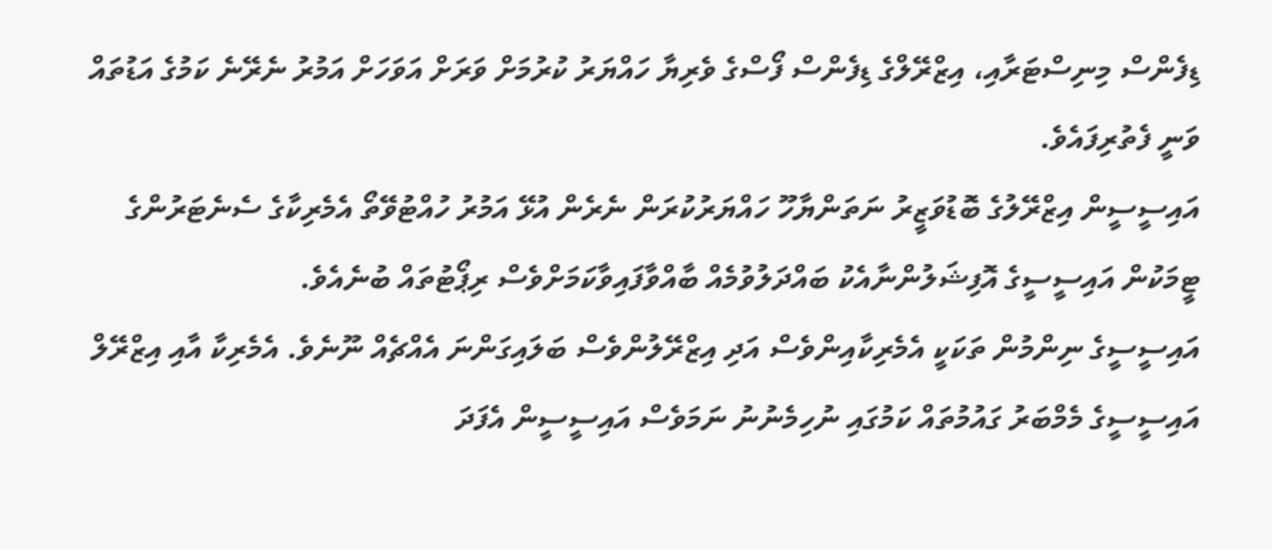ޑިފެންސް މިނިސްޓަރާއި، އިޒްރޭލްގެ ޑިފެންސް ފޯސްގެ ވެރިޔާ ހައްޔަރު ކުރުމަށް ވަރަށް އަވަހަށް އަމުރު ނެރޭނެ ކަމުގެ އަޑުތައް ވަނީ ފެތުރިފައެވެ.
އައިސީސީން އިޒްރޭލުގެ ބޮޑުވަޒީރު ނަތަންޔާހޫ ހައްޔަރުކުރަން ނެރެން އުޅޭ އަމުރު ހުއްޓުވޭތޯ އެމެރިކާގެ ސެނެޓަރުންގެ ޓީމަކުން އައިސީސީގެ އޮފިޝަލުންނާއެކު ބައްދަލުވުމެއް ބާއްވާފައިވާކަމަށްވެސް ރިޕޯޓުތައް ބުނެއެވެ.
އައިސީސީގެ ނިންމުން ތަކަކީ އެމެރިކާއިންވެސް އަދި އިޒްރޭލުންވެސް ބަލައިގަންނަ އެއްޗެއް ނޫނެވެ. އެމެރިކާ އާއި އިޒްރޭލް އައިސީސީގެ މެމްބަރު ގައުމުތައް ކަމުގައި ނުހިމެނުނު ނަމަވެސް އައިސީސީން އެފަދަ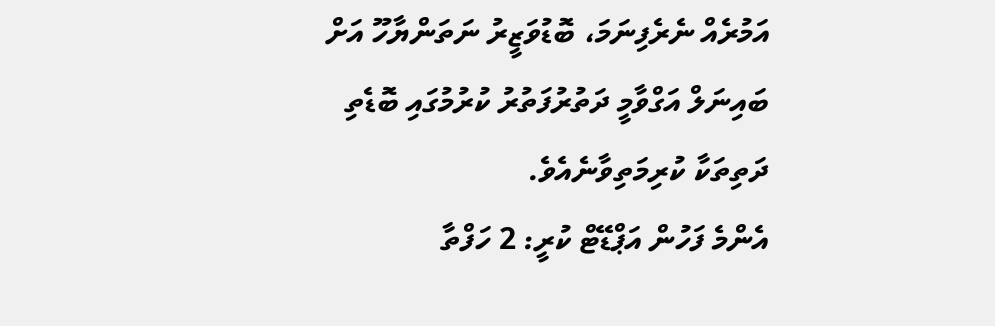އަމުރެއް ނެރެފިނަމަ، ބޮޑުވަޒީރު ނަތަންޔާހޫ އަށް ބައިނަލް އަގްވާމީ ދަތުރުފަތުރު ކުރުމުގައި ބޮޑެތި ދަތިތަކާ ކުރިމަތިވާނެއެވެ.
އެންމެ ފަހުން އަޕްޑޭޓް ކުރީ: 2 ހަފްތާ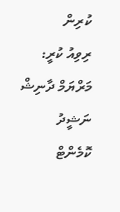ކުރިން
ރިވިއު ކުރީ: މަރްޔަމް ދާނިޝް ނަޝީދު
ކޮމެންޓް